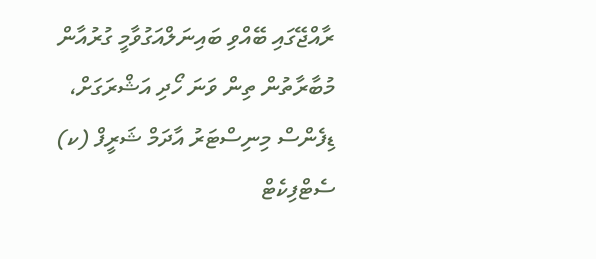ރާއްޖޭގައި ބޭއްވި ބައިނަލްއަގުވާމީ ގުރުއާން މުބާރާތުން ތިން ވަނަ ހޯދި އަޝްރަގަށް، ޑިފެންސް މިނިސްޓަރު އާދަމް ޝަރީފް (ކ) ސެޓްފިކެޓް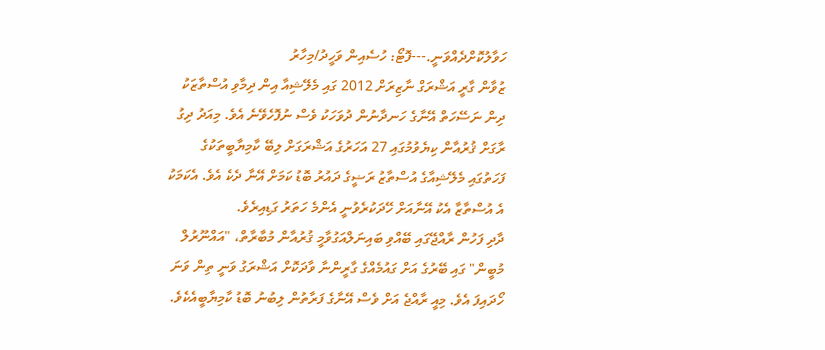ހަވާލުކޮށްދެއްވަނީ.---ފޮޓޯ: ހުސެއިން ވަހީދު/މިހާރު
ޒުވާން ގާރީ އަޝްރަގް ނާޒިރަށް 2012 ގައި މެލޭޝިއާ އިން ދިމާވި އުސްތާޒަކު ދިން ނަސޭހަތް އޭނާގެ ހަނދާނުން ދުވަހަކު ވެސް ނުފޮހެވޭނެ އެވެ. މިއަދު ދިގު ރާގަށް ޤުރުއާން ކިޔެވުމުގައި 27 އަހަރުގެ އަޝްރަގަށް ލިބޭ ކާމިޔާބީތަކުގެ ފަހަތުގައި މެލޭޝިއާގެ އުސްތާޒު ރަޟީގެ ދައުރު ބޮޑު ކަމަށް އޭނާ ދެކެ އެވެ. އެކަމަކު އެ އުސްތާޒާ އެކު އޭނާއަށް ހޭދަކުރެވުނީ އެންމެ ހަތަރު ގަޑިއިރެވެ.
ދާދި ފަހުން ރާއްޖޭގައި ބޭއްވި ބައިނަލްއަގުވާމީ ޤުރުއާން މުބާރާތް، "އައްނޫރުލް މުބީން" ގައި ބޭރުގެ އަށް ގައުމެއްގެ ގާރީންނާ ވާދަކޮށް އަޝްރަގު ވަނީ ތިން ވަނަ ހޯދައިފަ އެވެ. މިއީ ރާއްޖެ އަށް ވެސް އޭނާގެ ފަރާތުން ލިބުނު ބޮޑު ކާމިޔާބީއެކެވެ.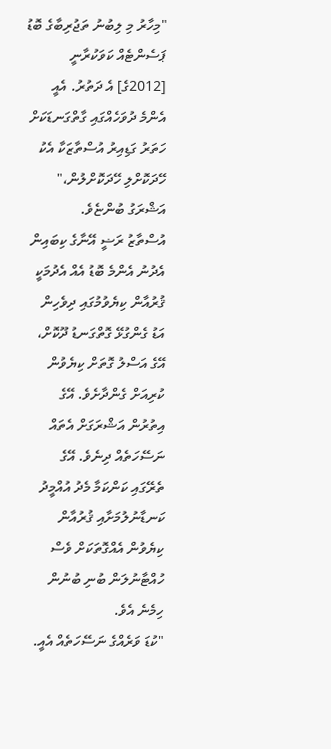"މިހާރު މި ލިބުނު ތަޖުރިބާގެ ބޮޑު ޕަސެންޓެއް ކަވަކުރާނީ [2012ގެ] އެ ދަތުރު. އެއީ އެންމެ ދުވަހެއްގައި ގާތްގަނޑަކަށް ހަތަރު ގަޑިއިރު އުސްތާޒަކާ އެކު ހޭދަކޮށްލި ހޭދަކޮށްލުން،" އަޝްރަގު ބުންޏެވެ.
އުސްތާޒު ރަޟީ އޭނާގެ ކިބައިން އެދުނު އެންމެ ބޮޑު އެއް އެދުމަކީ ޤުރުއާން ކިޔެވުމުގައި ދިވެހިން އަޑު ގެންގުޅޭ ގޮތްގަނޑު ދޫކޮށް، އޭގެ އަސްލު ގޮތަށް ކިޔެވުން ކުރިއަށް ގެންދާށެވެ. އޭގެ އިތުރުން އަޝްރަގަށް އެތައް ނަސޭހަތެއް ދިނެވެ. އޭގެ ތެރޭގައި ކަންކަމާ މެދު އުއްމީދު ކަނޑާނުލުމަށާއި ޤުރުއާން ކިޔެވުން އެއްގޮތަކަށް ވެސް ހުއްޓާނުލަން ބުނި ބުނުން ހިމެނެ އެވެ.
"ކުޑަ ވަރެއްގެ ނަސޭހަތެއް އެއީ.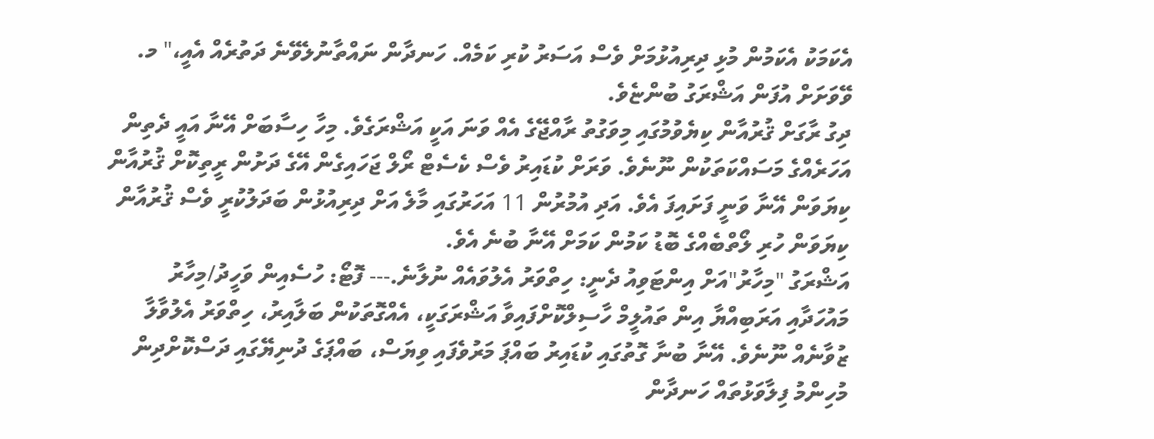އެކަމަކު އެކަމުން މުޅި ދިރިއުޅުމަށް ވެސް އަސަރު ކުރި ކަމެއް. ހަނދާން ނައްތާނުލެވޭނެ ދަތުރެއް އެއީ،" މ. ވޭވަށަށް އުފަން އަޝްރަގު ބުންޏެވެ.
ދިގު ރާގަށް ޤުރުއާން ކިޔެވުމުގައި މިވަގުތު ރާއްޖޭގެ އެއް ވަނަ އަކީ އަޝްރަގެވެ. މިހާ ހިސާބަށް އޭނާ އައީ ދެތިން އަހަރެއްގެ މަސައްކަތަކުން ނޫނެވެ. ވަރަށް ކުޑައިރު ވެސް ކެސެޓް ރޯލް ޖަހައިގެން އޭގެ ދަށުން ރީތިކޮށް ޤުރުއާން ކިޔަވަން އޭނާ ވަނީ ފަށައިފަ އެވެ. އަދި އުމުރުން 11 އަހަރުގައި މާލެ އަށް ދިރިއުޅުން ބަދަލުކުރީ ވެސް ޤުރުއާން ކިޔަވަން ހުރި ލޯތްބެއްގެ ބޮޑު ކަމުން ކަމަށް އޭނާ ބުނެ އެވެ.
އަޝްރަގު "މިހާރު"އަށް އިންޓަވިއު ދެނީ: ހިތްވަރު އެލުވައެއް ނުލާނެ.--- ފޮޓޯ: ހުސެއިން ވަހީދު/މިހާރު
މައުހަދާއި އަރަބިއްޔާ އިން ތައުލީމް ހާސިލްކޮށްފައިވާ އަޝްރަގަކީ، އެއްގޮތަކުން ބަލާއިރު، ހިތްވަރު އެލުވާލާ ޒުވާނެއް ނޫނެވެ. އޭނާ ބުނާ ގޮތުގައި ކުޑައިރު ބައްޕަ މަރުވެފައި ވިޔަސް، ބައްޕަގެ ދުނިޔޭގައި ދަސްކޮށްދިން މުހިންމު ފިލާވަޅުތައް ހަނދާން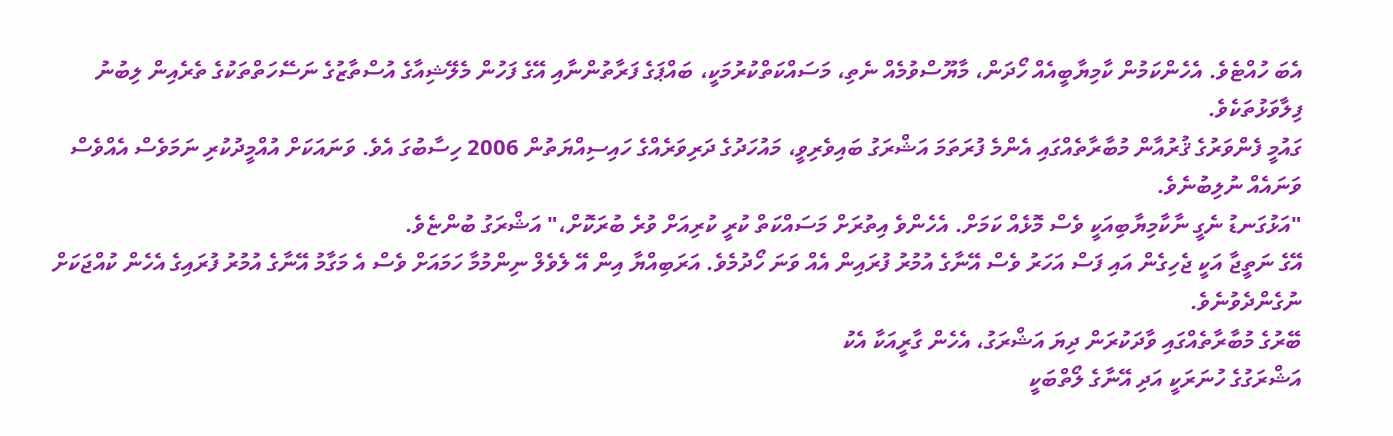އެބަ ހުއްޓެވެ. އެހެންކަމުން ކާމިޔާބީއެއް ހޯދަން، މާޔޫސްވުމެއް ނެތި، މަސައްކަތްކުރުމަކީ، ބައްޕަގެ ފަރާތުންނާއި އޭގެ ފަހުން މެލޭޝިއާގެ އުސްތާޒުގެ ނަސޭހަތްތަކުގެ ތެރެއިން ލިބުނު ފިލާވަޅުތަކެވެ.
ގައުމީ ފެންވަރުގެ ޤުރުއާން މުބާރާތެއްގައި އެންމެ ފުރަތަމަ އަޝްރަގު ބައިވެރިވީ، މައުހަދުގެ ދަރިވަރެއްގެ ހައިސިއްޔަތުން 2006 ހިސާބުގަ އެވެ. ވަނައަކަށް އުއްމީދުކުރި ނަމަވެސް އެއްވެސް ވަނައެއް ނުލިބުނެވެ.
"އަޅުގަނޑު ނެގީ ނާކާމިޔާބިއަކީ ވެސް މޮޅެއް ކަމަށް. އެހެންވެ އިތުރަށް މަސައްކަތް ކުރީ ކުރިއަށް ވުރެ ބުރަކޮށް،" އަޝްރަގު ބުންޏެވެ.
އޭގެ ނަތީޖާ އަކީ ޖެހިގެން އައި ފަސް އަހަރު ވެސް އޭނާގެ އުމުރު ފުރައިން އެއް ވަނަ ހޯދުމެވެ. އަރަބިއްޔާ އިން އޭ ލެވެލް ނިންމުމާ ހަމައަށް ވެސް އެ މަގާމު އޭނާގެ އުމުރު ފުރައިގެ އެހެން ކުއްޖަކަށް ނުގެންދެވުނެވެ.
ބޭރުގެ މުބާރާތެއްގައި ވާދަކުރަން ދިޔަ އަޝްރަގު، އެހެން ގާރީއަކާ އެކު
އަޝްރަގުގެ ހުނަރަކީ އަދި އޭނާގެ ލޯތްބަކީ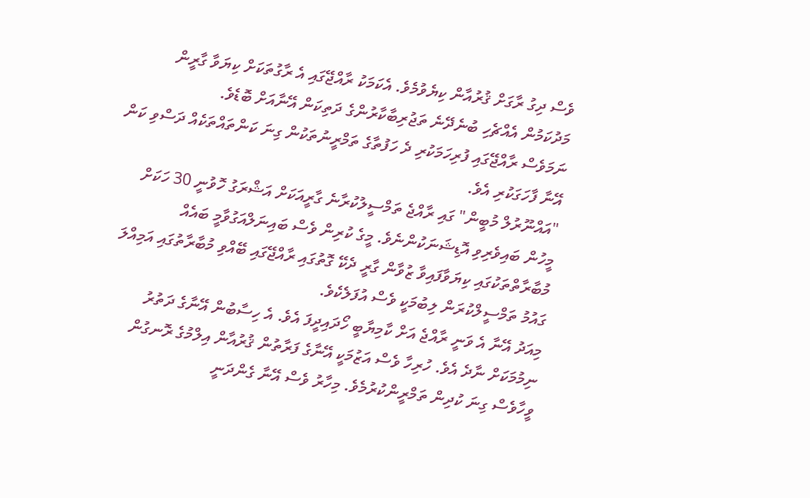ވެސް ދިގު ރާގަށް ޤުރުއާން ކިޔެވުމެވެ. އެކަމަކު ރާއްޖޭގައި އެ ރާގުތަކަށް ކިޔަވާ ގާރީން މަދުކަމުން އެއްޗެހި ބުނެދޭނެ ތަޖުރިބާކާރުންގެ ދަތިކަން އޭނާއަށް ބޮޑެވެ.
ނަމަވެސް ރާއްޖޭގައި ފުރިހަމަކުރި ދެ ހަފުތާގެ ތަމްރީނުތަކުން ގިނަ ކަންތައްތަކެއް ދަސްވި ކަން އޭނާ ފާހަގަކުރި އެވެ.
"އައްނޫރުލް މުބީން" ގައި ރާއްޖެ ތަމްސީލުކުރާނެ ގާރީއަކަށް އަޝްރަގު ހޮވުނީ 30 ހަކަށް މީހުން ބައިވެރިވި އޮޑިޝަނަކުންނެވެ. މީގެ ކުރިން ވެސް ބައިނަލްއަގުވާމީ ބައެއް މުބާރާތްތަކުގައި ކިޔަވާފައިވާ ޒުވާން ގާރީ ދެކޭ ގޮތުގައި ރާއްޖޭގައި ބޭއްވި މުބާރާތުގައި އަމިއްލަ ގައުމު ތަމްސީލްކުރަން ލިބުމަކީ ވެސް އުފަލެކެވެ.
މިއަދު އޭނާ އެ ވަނީ ރާއްޖެ އަށް ކާމިޔާބީ ހޯދައިދީފަ އެވެ. އެ ހިސާބުން އޭނާގެ ދަތުރު ނިމުމަކަށް ނާދެ އެވެ. ހުރިހާ ވެސް އަޒުމަކީ އޭނާގެ ފަރާތުން ޤުރުއާން އިލްމުގެ ރޮނގުން ވީހާވެސް ގިނަ ކުދިން ތަމްރީންކުރުމެވެ. މިހާރު ވެސް އޭނާ ގެންދަނީ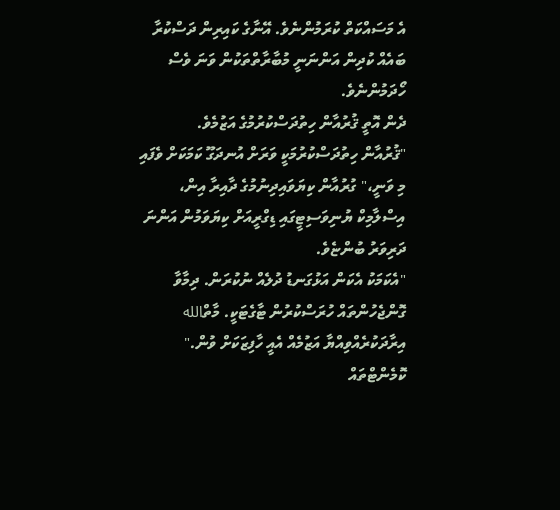އެ މަސައްކަތް ކުރަމުންނެވެ. އޭނާގެ ކައިރިން ދަސްކުރާ ބައެއް ކުދިން އަންނަނީ މުބާރާތްތަކުން ވަނަ ވެސް ހޯދަމުންނެވެ.
ދެން އޮތީ ޤުރުއާން ހިތުދަސްކުރުމުގެ އަޒުމެވެ.
"ޤުރުއާން ހިތުދަސްކުރުމަކީ ވަރަށް އުނދަގޫ ކަމަކަށް ވެފައި މި ވަނީ،" ގުރުއާން ކިޔަވައިދިނުމުގެ ދާއިރާ އިން، އިސްލާމިކް ޔުނިވަސިޓީގައި ޑިގްރީއަށް ކިޔަވަމުން އަންނަ ދަރިވަރު ބުންޏެވެ.
"އެކަމަކު އެކަން އަޅުގަނޑު ދުލެއް ނުކުރަން. ދިމާވާ ގޮންޖެހުންތައް ހުރަސްކުރުން ޓާގެޓަކީ. މާތްالله އިރާދަކުރެއްވިއްޔާ އަޒުމެއް އެއީ ހާފިޒަކަށް ވުން."
ކޮމެންޓްތައް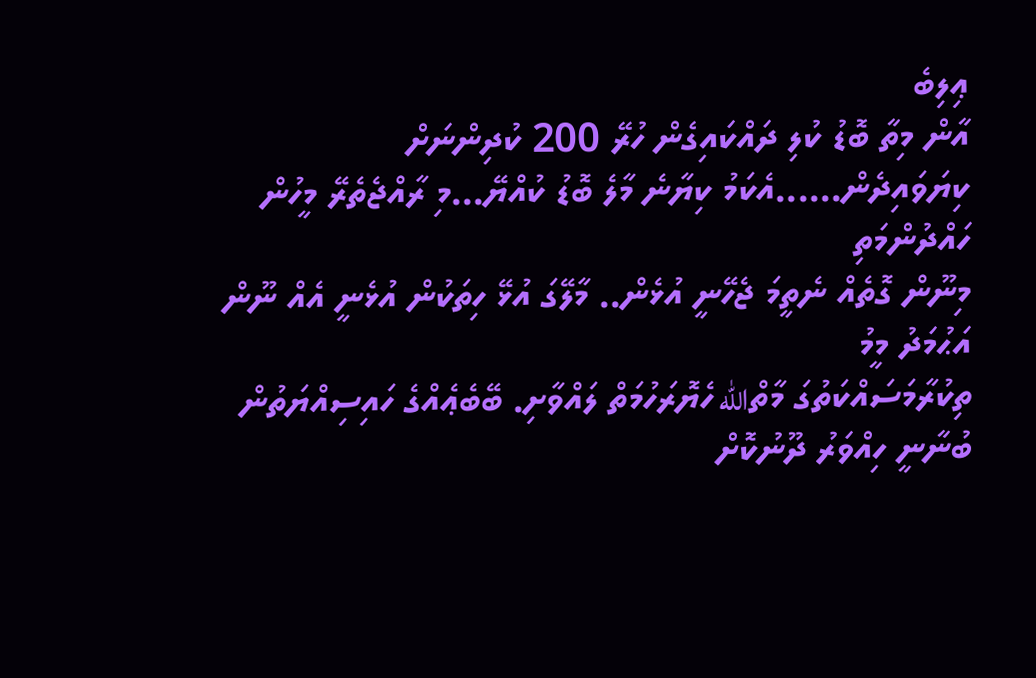ޢިލިބެ
އާން މިތާ ބޮޑު ކުލި ދައްކައިގެން ހުރޭ 200 ކުދިންނަށް ކިޔަވައިދެން......އެކަމު ކިޔާނެ މާލެ ބޮޑު ކުއްޔޭ...މި ރާއްޖެތެރޭ މީހުން
ހައްދުންމަތި
މިނޫން ގޮތެއް ނެތީމަ ޖެހޭނީ އުޅެން.. މާލޭގަ އުޅޭ ހިތަކުން އުޅެނީ އެއް ނޫން
އަޙުމަދު މީމު
ތިކުރާމަސައްކަތުގަ މާތްالله ހެޔޮރަހުމަތް ލައްވާށި. ބޭބެޢެއްގެ ހައިސިއްޔަތުން ބުނާނީ ހިއްވަރު ދޫނުކޮށް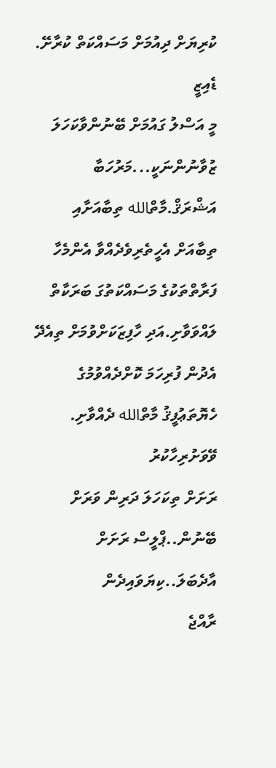ކުރިޔަށް ދިއުމަށް މަސައްކަތް ކުރާށޭ.
ޑެއިޒީ
މީ އަސްލު ގައުމަށް ބޭނުންވާކަހަލަ ޒުވާނުންނަކީ...މަރުހަބާ އަޝްރަޤް.މާތްالله ތިބާއަށާއި ތިބާއަށް އެހީތެރިވެދެއްވާ އެންމެހާ ފަރާތްތަކުގެ މަސައްކަތުގަ ބަރަކާތް ލައްވަވާށި.އަދި ހާފިޒަކަށްވުމަށް ތިއެދޭ އެދުން ފުރިހަމަ ކޮށްދެއްވުމުގެ ހެޔޮތަޢުފީޤު މާތްالله ދެއްވާށި.
ވޭވަށުރިހާކުރު
ރަށަށް ތިކަހަލަ ދަރިން ވަރަށް ބޭނުން..ޕްލީސް ރަށަށް އާދެބަލަ..ކިޔަވައިދެން
ރާއްޖެ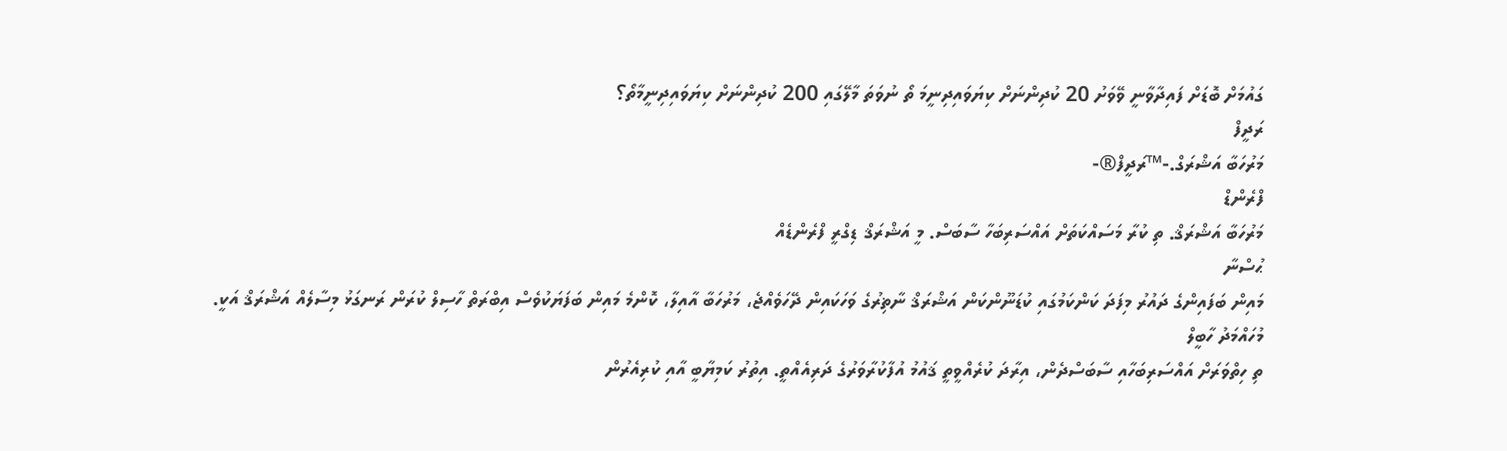ގައުމަށް ބޮޑަށް ފައިދާވާނީ ވޭވަށު 20 ކުދިންނަށް ކިޔަވައިދިނީމަ ތޯ ނުވަތަ މާލޭގައި 200 ކުދިންނަށް ކިޔަވައިދިނީމާތޯ؟
ރަދީފް
މަރުހަބާ އަޝްރަގް.-™ރަދީފް®-
ފްރެންޑް
މަރުހަބާ އަޝްރަޤް. ތި ކުރާ މަސައްކަތަށް އައްސަރިބަހާ ސާބަސް. މީ އަޝްރަޤް ޑިގްރީ ފްރެންޑެއް
ޙުސްނާ
މައިން ބަފައިންގެ ދައުރު މިފަދަ ކަންކަމުގައި ކުޑަނޫންކަން އަޝްރަޤް ނާޡިރުގެ ވަހަކައިން ދޭހަވެއްޖެ، މަރުހަބާ އާއިލާ، ކޮންމެ މައިން ބަފަޔަކުވެސް އިބްރަތް ހާސިލް ކުރަން ރަނގަޅު މިސާލެއް އަޝްރަޤް އަކީ.
މުހައްމަދު ހާބީލް
ތި ހިތްވަރަށް އައްސަރިބަހާއި ސާބަސްދެން، އިރާދަ ކުރެއްވީތީ ޤައުމު އުފާކުރާވަރުގެ ދަރިއެއްތީ. އިތުރު ކަމިޔާބީ އާއި ކުރިއެރުން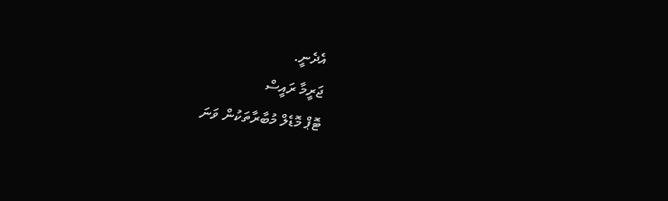އެދެނީ.
ޖަރީމާ ރައީސް
ޓޮޕް މޮޑެލް މުބާރާތަކުން ވަނަ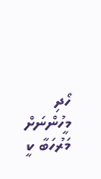ހޯދި މީހުންނަށް މަރުހަބާ ކީ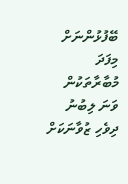ބޭފުޅުންނަށް މިފަދަ މުބާރާތަކުން ވަނަ ލިބުނު ދިވެހި ޒުވާނަކަށް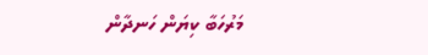މަރުހަބާ ކިޔަން ހަނދާން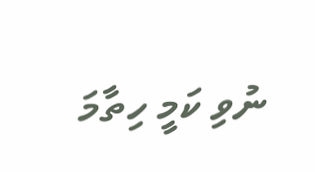ނުވި ކަމީ ހިތާމަ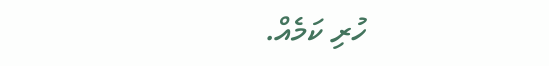ހުރި ކަމެއް.